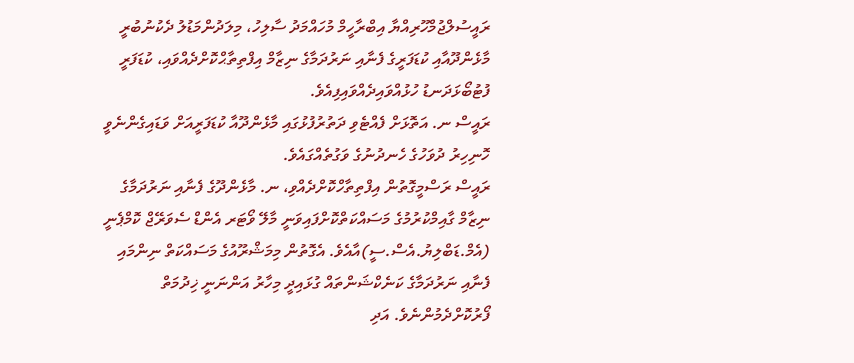ރައީސުލްޖުމްހޫރިއްޔާ އިބްރާހީމް މުހައްމަދު ސާލިހު، މިލަދުންމަޑުލު ދެކުނުބުރީ މާޅެންދޫއާއި ކުޑަފަރީގެ ފެނާއި ނަރުދަމާގެ ނިޒާމް އިފްތިތާޙްކޮށްދެއްވައި، ކުޑަފަރީ ފުޓުބޯޅަދަނޑު ހުޅުއްވައިދެއްވައިފިއެވެ.
ރައީސް ނ. އަތޮޅަށް ފެއްޓެވި ދަތުރުފުޅުގައި މާޅެންދޫއާ ކުޑަފަރީއަށް ވަޑައިގެންނެވީ ހޮނިހިރު ދުވަހުގެ ހެނދުނުގެ ވަގުތެއްގައެވެ.
ރައީސް ރަސްމީގޮތުން އިފްތިތާހްކޮށްދެއްވި، ނ. މާޅެންދޫގެ ފެނާއި ނަރުދަމާގެ ނިޒާމް ގާއިމްކުރުމުގެ މަސައްކަތްކޮށްފައިވަނީ މާލޭ ވޯޓަރ އެންޑް ސެވަރޭޖް ކޮމްޕެނީ (އެމް.ޑަބްލިޔު.އެސް.ސީ)އާއެވެ. އެގޮތުން މިމަޝްރޫއުގެ މަސައްކަތް ނިންމައި ފެނާއި ނަރުދަމާގެ ކަނެކްޝަންތައް ގުޅައިދީ މިހާރު އަންނަނީ ޚިދުމަތް ފޯރުކޮށްދެމުންނެވެ. އަދި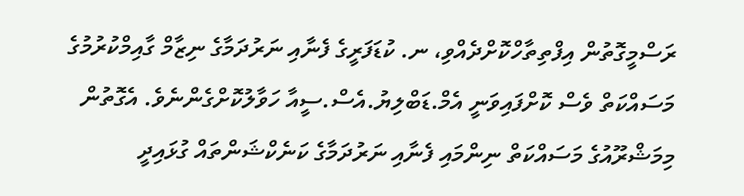ރަސްމީގޮތުން އިފްތިތާހްކޮށްދެއްވި، ނ. ކުޑަފަރީގެ ފެނާއި ނަރުދަމާގެ ނިޒާމް ގާއިމްކުރުމުގެ މަސައްކަތް ވެސް ކޮށްފައިވަނީ އެމް.ޑަބްލިޔު.އެސް.ސީއާ ހަވާލުކޮށްގެންނެވެ. އެގޮތުން މިމަޝްރޫއުގެ މަސައްކަތް ނިންމައި ފެނާއި ނަރުދަމާގެ ކަނެކްޝަންތައް ގުޅައިދީ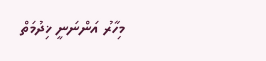މިހާރު އަންނަނީ ޚިދުމަތް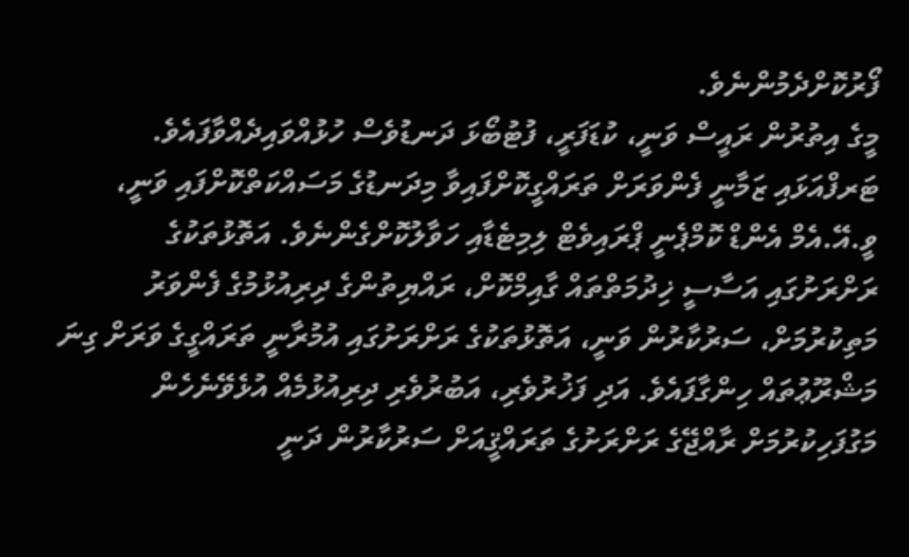ފޯރުކޮށްދެމުންނެވެ.
މީގެ އިތުރުން ރައީސް ވަނީ، ކުޑަފަރީ، ފުޓުބޯޅަ ދަނޑުވެސް ހުޅުއްވައިދެއްވާފައެވެ. ޓަރފްއަޅައި ޒަމާނީ ފެންވަރަށް ތަރައްގީކޮށްފައިވާ މިދަނޑުގެ މަސައްކަތްކޮށްފައި ވަނީ، ވީ.އޭ.އެމް އެންޑް ކޮމްޕެނީ ޕްރައިވެޓް ލިމިޓެޑާއި ހަވާލުކޮށްގެންނެވެ. އަތޮޅުތަކުގެ ރަށްރަށުގައި އަސާސީ ޚިދުމަތްތައް ގާއިމްކޮށް، ރައްޔިތުންގެ ދިރިއުޅުމުގެ ފެންވަރު މަތިކުރުމަށް، ސަރުކާރުން ވަނީ، އަތޮޅުތަކުގެ ރަށްރަށުގައި އުމުރާނީ ތަރައްގީގެ ވަރަށް ގިނަ މަޝްރޫޢުތައް ހިންގާފައެވެ. އަދި ފަޚުރުވެރި، އަބުރުވެރި ދިރިއުޅުމެއް އުޅެވޭނެހެން މަގުފަހިކުރުމަށް ރާއްޖޭގެ ރަށްރަށުގެ ތަރައްޤީއަށް ސަރުކާރުން ދަނީ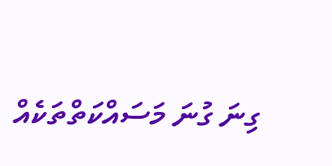ގިނަ ގުނަ މަސައްކަތްތަކެއް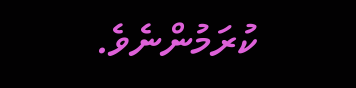ކުރަމުންނެވެ.